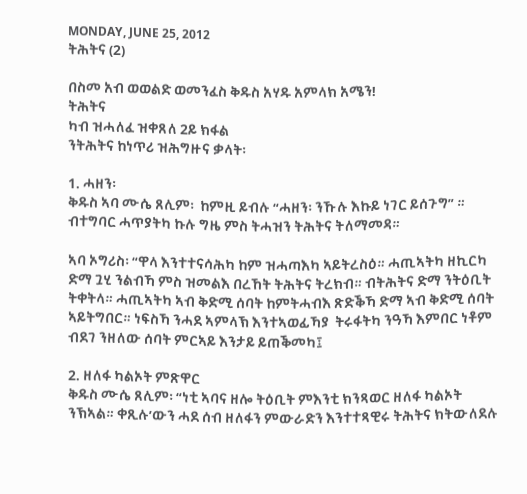MONDAY, JUNE 25, 2012
ትሕትና (2)

በስመ አብ ወወልድ ወመንፈስ ቅዱስ አሃዱ አምላክ አሜን!
ትሕትና
ካብ ዝሓለፈ ዝቀጸለ 2ይ ክፋል
ንትሕትና ከነጥሪ ዝሕግዙና ቃላት፡

1. ሓዘን፡
ቅዱስ ኣባ ሙሴ ጸሊም፡  ከምዚ ይብሉ “ሓዘን፡ ንኹሉ እኩይ ነገር ይሰጉግ” ። ብተግባር ሓጥያትካ ኩሉ ግዜ ምስ ትሓዝን ትሕትና ትለማመዳ።

ኣባ ኦግሪስ፡ “ዋላ እንተተናሳሕካ ከም ዝሓጣእካ ኣይትረስዕ። ሓጢኣትካ ዘኪርካ ድማ ጓሂ ንልብኻ ምስ ዝመልእ በረኸት ትሕትና ትረክብ። ብትሕትና ድማ ንትዕቢት ትቀትላ። ሓጢኣትካ ኣብ ቅድሚ ሰባት ከምትሓብእ ጽድቕኻ ድማ ኣብ ቅድሚ ሰባት ኣይትግበር። ነፍስኻ ንሓደ ኣምላኽ እንተኣወፊኻያ  ትሩፋትካ ንዓኻ እምበር ነቶም ብደገ ንዘለው ሰባት ምርኣይ እንታይ ይጠቕመካ፤

2. ዘለፋ ካልኦት ምጽዋር
ቅዱስ ሙሴ ጸሊም፡ “ነቲ ኣባና ዘሎ ትዕቢት ምእንቲ ክንጻወር ዘለፋ ካልኦት ንኽኣል። ቀጺሉ’ውን ሓደ ሰብ ዘለፋን ምውራድን እንተተጻዊሩ ትሕትና ክትውለደሉ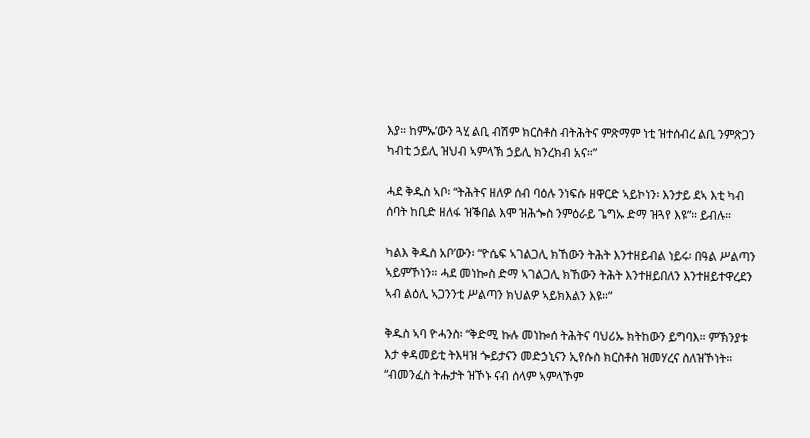እያ። ከምኡ’ውን ጓሂ ልቢ ብሽም ክርስቶስ ብትሕትና ምጽማም ነቲ ዝተሰብረ ልቢ ንምጽጋን ካብቲ ኃይሊ ዝህብ ኣምላኽ ኃይሊ ክንረክብ አና።”

ሓደ ቅዱስ ኣቦ፡ “ትሕትና ዘለዎ ሰብ ባዕሉ ንነፍሱ ዘዋርድ ኣይኮነን፡ እንታይ ደኣ እቲ ካብ ሰባት ከቢድ ዘለፋ ዝቕበል እሞ ዝሕጐስ ንምዕራይ ጌግኡ ድማ ዝጓየ እዩ”። ይብሉ።

ካልእ ቅዱስ አቦ’ውን፡ “ዮሴፍ ኣገልጋሊ ክኸውን ትሕት እንተዘይብል ነይሩ፡ በዓል ሥልጣን ኣይምኾነን። ሓደ መነኰስ ድማ ኣገልጋሊ ክኸውን ትሕት እንተዘይበለን እንተዘይተዋረደን ኣብ ልዕሊ ኣጋንንቲ ሥልጣን ክህልዎ ኣይክእልን እዩ።”

ቅዱስ ኣባ ዮሓንስ፡ “ቅድሚ ኩሉ መነኰሰ ትሕትና ባህሪኡ ክትከውን ይግባእ። ምኽንያቱ እታ ቀዳመይቲ ትእዛዝ ጐይታናን መድኃኒናን ኢየሱስ ክርስቶስ ዝመሃረና ስለዝኾነት። “ብመንፈስ ትሑታት ዝኾኑ ናብ ሰላም ኣምላኾም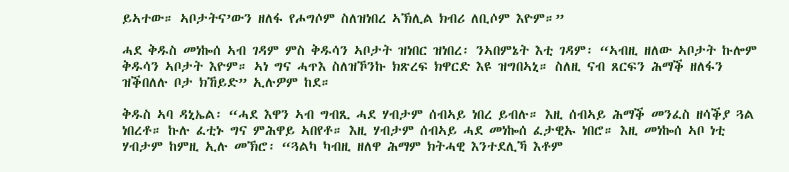ይኣተው። ኣቦታትና’ውን ዘለፋ የሖግሶም ስለዝነበረ ኣኽሊል ክብሪ ለቢሶም እዮም።”

ሓደ ቅዱስ መነኰሰ ኣብ ገዳም ምስ ቅዱሳን ኣቦታት ዝነበር ዝነበረ፡ ንኣበምኔት እቲ ገዳም፡ “ኣብዚ ዘለው ኣቦታት ኩሎም ቅዱሳን ኣቦታት እዮም። ኣነ ግና ሓጥእ ስለዝኾንኩ ክጽረፍ ክዋርድ እዩ ዝግበኣኒ። ስለዚ ናብ ጸርፍን ሕማቕ ዘለፋን ዝቕበለሉ ቦታ ክኸይድ” ኢሉዎም ከደ።

ቅዱስ ኣባ ዳኒኤል፡ “ሓደ እዋን ኣብ ግብጺ ሓደ ሃብታም ሰብኣይ ነበረ ይብሉ። እዚ ሰብኣይ ሕማቕ መንፈስ ዘሳቕያ ጓል ነበረቶ። ኩሉ ፈቲኑ ግና ምሕዋይ ኣበየቶ። እዚ ሃብታም ሰብኣይ ሓደ መነኰሰ ፈታዊኡ ነበሮ። እዚ መነኰሰ ኣቦ ነቲ ሃብታም ከምዚ ኢሉ መኽሮ፡ “ጓልካ ካብዚ ዘለዋ ሕማም ክትሓዊ እንተደሊኻ እቶም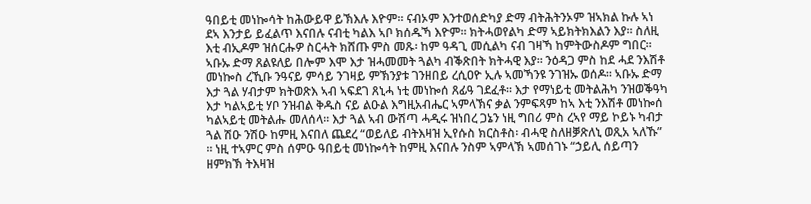ዓበይቲ መነኰሳት ከሕውይዋ ይኽእሉ እዮም። ናብኦም እንተወሰድካያ ድማ ብትሕትንኦም ዝኣክል ኩሉ ኣነ ደኣ እንታይ ይፈልጥ እናበሉ ናብቲ ካልእ ኣቦ ክሰዱኻ እዮም። ክትሓወየልካ ድማ ኣይክትክእልን እያ። ስለዚ እቲ ብኢዶም ዝሰርሑዎ ስርሓት ክሸጡ ምስ መጹ፡ ከም ዓዳጊ መሲልካ ናብ ገዛኻ ከምትውስዶም ግበር። ኣቡኡ ድማ ጸልዩለይ በሎም እሞ እታ ዝሓመመት ጓልካ ብቕጽበት ክትሓዊ እያ። ንዕዳጋ ምስ ከደ ሓደ ንእሽቶ መነኰስ ረኺቡ ንዓናይ ምሳይ ንገዛይ ምኽንያቱ ገንዘበይ ረሲዐዮ ኢሉ ኣመኻንዩ ንገዝኡ ወሰዶ። ኣቡኡ ድማ እታ ጓል ሃብታም ክትወጽእ ኣብ ኣፍደገ ጸኒሓ ነቲ መነኰሰ ጸፊዓ ገደፈቶ። እታ የማነይቲ መትልሕካ ንዝወቕዓካ እታ ካልኣይቲ ሃቦ ንዝብል ቅዱስ ናይ ልዑል እግዚአብሔር ኣምላኽና ቃል ንምፍጻም ከኣ እቲ ንእሽቶ መነኰሰ ካልኣይቲ መትልሑ መለሰላ። እታ ጓል ኣብ ውሽጣ ሓዲሩ ዝነበረ ጋኔን ነዚ ግበሪ ምስ ረኣየ ማይ ኮይኑ ካብታ ጓል ሽዑ ንሽዑ ከምዚ እናበለ ጨደረ “ወይለይ ብትእዛዝ ኢየሱስ ክርስቶስ፡ ብሓዊ ስለዘቓጽለኒ ወጺአ ኣለኹ” ። ነዚ ተኣምር ምስ ሰምዑ ዓበይቲ መነኰሳት ከምዚ እናበሉ ንስም ኣምላኽ ኣመሰገኑ “ኃይሊ ሰይጣን ዘምክኽ ትእዛዝ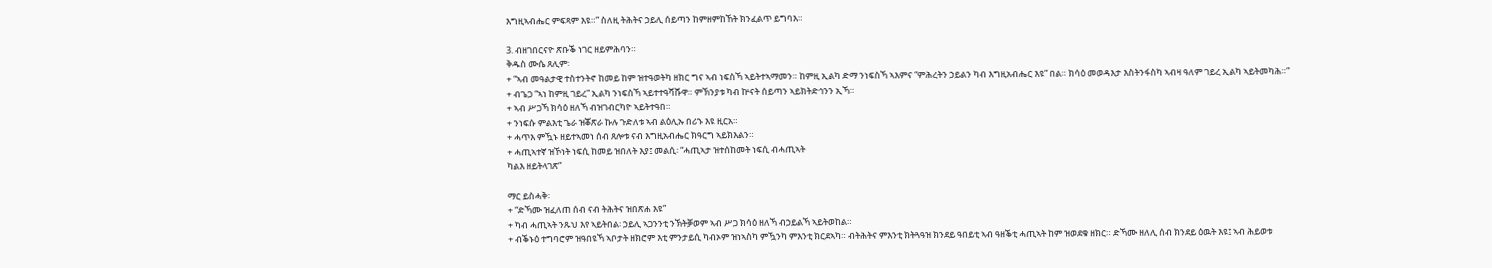እግዚኣብሔር ምፍጻም እዩ።” ስለዚ ትሕትና ኃይሊ ሰይጣን ከምዘምከኸት ክንፈልጥ ይግባእ።

3. ብዘገበርናዮ ጽቡቕ ነገር ዘይምሕባን።
ቅዱስ ሙሴ ጸሊም፡
+ “ኣብ መዓልታዊ ተስተንትኖ ከመይ ከም ዝተዓወትካ ዘክር ግና ኣብ ነፍስኻ ኣይትተኣማመን። ከምዚ ኢልካ ድማ ንነፍስኻ ኣእምና “ምሕረትን ኃይልን ካብ እግዚአብሔር እዩ” በል። ክሳዕ መወዳእታ እስትንፋስካ ኣብዛ ዓለም ገይረ ኢልካ ኣይትመካሕ።”
+ ብጌጋ “ኣነ ከምዚ ገይረ” ኢልካ ንነፍስኻ ኣይተተዓሻሹዋ። ምኽንያቱ ካብ ኵናት ሰይጣን ኣይክትድኅንን ኢኻ።
+ ኣብ ሥጋኻ ክሳዕ ዘለኻ ብዝገብርካዮ ኣይትተዓበ።
+ ንነፍሱ ምልእቲ ጌራ ዝቖጽራ ኩሉ ጉድለቱ ኣብ ልዕሊኡ በሪኁ እዩ ዚርአ።
+ ሓጥእ ምዃኑ ዘይተኣመነ ሰብ ጸሎቱ ናብ እግዚአብሔር ክዓርግ ኣይክእልን።
+ ሓጢኣተኛ ዝኾነት ነፍሲ ከመይ ዝበለት እያ፤ መልሲ፡ “ሓጢኣታ ዝተሰከመት ነፍሲ ብሓጢኣት
ካልእ ዘይትላገጽ”

ማር ይስሓቅ፡
+ “ድኻሙ ዝፈለጠ ሰብ ናብ ትሕትና ዝበጽሐ እዩ”
+ ካብ ሓጢኣት ንጹህ እየ ኣይትበል፡ ኃይሊ ኣጋንንቲ ንኽትቓወም ኣብ ሥጋ ክሳዕ ዘለኻ ብኃይልኻ ኣይትወከል።
+ ብቕኑዕ ተግባሮም ዝዓበዩኻ ኣቦታት ዘክሮም እቲ ምንታይሲ ካብኦም ዝነኣስካ ምዃንካ ምእንቲ ክርደኣካ። ብትሕትና ምእንቲ ክትጓዓዝ ክንደይ ዓበይቲ ኣብ ዓዘቕቲ ሓጢኣት ከም ዝወደቁ ዘክር። ድኻሙ ዘለሊ ሰብ ክንደይ ዕዉት እዩ፤ ኣብ ሕይወቱ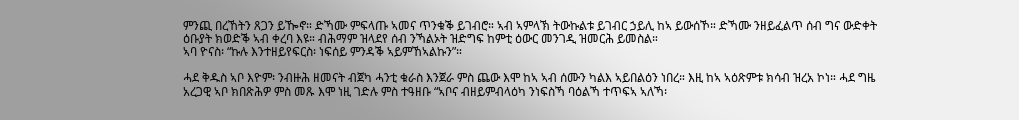ምንጪ በረኸትን ጸጋን ይዀኖ። ድኻሙ ምፍላጡ ኣመና ጥንቁቕ ይገብሮ። ኣብ ኣምላኽ ትውኩልቱ ይገብር ኃይሊ ከኣ ይውሰኾ። ድኻሙ ንዘይፈልጥ ሰብ ግና ውድቀት ዕቡያት ክወድቕ ኣብ ቀረባ እዩ። ብሕማም ዝላደየ ሰብ ንኻልኦት ዝድግፍ ከምቲ ዕውር መንገዲ ዝመርሕ ይመስል።
ኣባ ዮናስ፡ “ኩሉ እንተዘይየፍርስ፡ ነፍሰይ ምንዳቕ ኣይምኸኣልኩን”።

ሓደ ቅዱስ ኣቦ እዮም፡ ንብዙሕ ዘመናት ብጀካ ሓንቲ ቁራስ እንጀራ ምስ ጨው እሞ ከኣ ኣብ ሰሙን ካልእ ኣይበልዕን ነበረ። እዚ ከኣ ኣዕጽምቱ ክሳብ ዝረአ ኮነ። ሓደ ግዜ አረጋዊ ኣቦ ክበጽሕዎ ምስ መጹ እሞ ነዚ ገድሉ ምስ ተዓዘቡ “ኣቦና ብዘይምብላዕካ ንነፍስኻ ባዕልኻ ተጥፍኣ ኣለኻ፡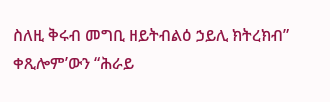ስለዚ ቅሩብ መግቢ ዘይትብልዕ ኃይሊ ክትረክብ” ቀጺሎም’ውን “ሕራይ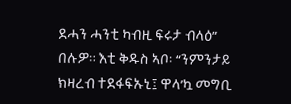ደሓን ሓንቲ ካብዚ ፍሩታ ብላዕ” በሉዎ። እቲ ቅዱስ ኣቦ፡ “ንምንታይ ክዛረብ ተደፋፍኡኒ፤ ዋላ’ኳ መግቢ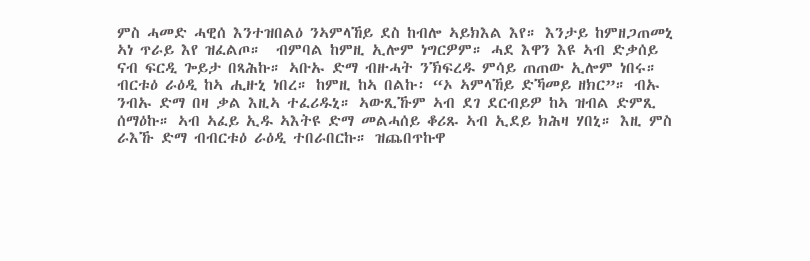ምስ ሓመድ ሓዊሰ እንተዝበልዕ ንኣምላኸይ ደስ ከብሎ ኣይክእል እየ። እንታይ ከምዘጋጠመኒ ኣነ ጥራይ እየ ዝፈልጦ።  ብምባል ከምዚ ኢሎም ነግርዎም። ሓደ እዋን እዩ ኣብ ድቃሰይ ናብ ፍርዲ ጐይታ በጻሕኩ። ኣቡኡ ድማ ብዙሓት ንኽፍረዱ ምሳይ ጠጠው ኢሎም ነበሩ። ብርቱዕ ራዕዲ ከኣ ሒዙኒ ነበረ። ከምዚ ከኣ በልኩ፡ “ኦ ኣምላኸይ ድኻመይ ዘክር”። ብኡ ንብኡ ድማ በዛ ቃል እዚኣ ተፈሪዱኒ። ኣውጺኹም ኣብ ደገ ደርብይዎ ከኣ ዝብል ድምጺ ሰማዕኩ። ኣብ ኣፈይ ኢዱ ኣእትዩ ድማ መልሓሰይ ቆሪጹ ኣብ ኢደይ ክሕዛ ሃበኒ። እዚ ምስ ራእኹ ድማ ብብርቱዕ ራዕዲ ተበራበርኩ። ዝጨበጥኩዋ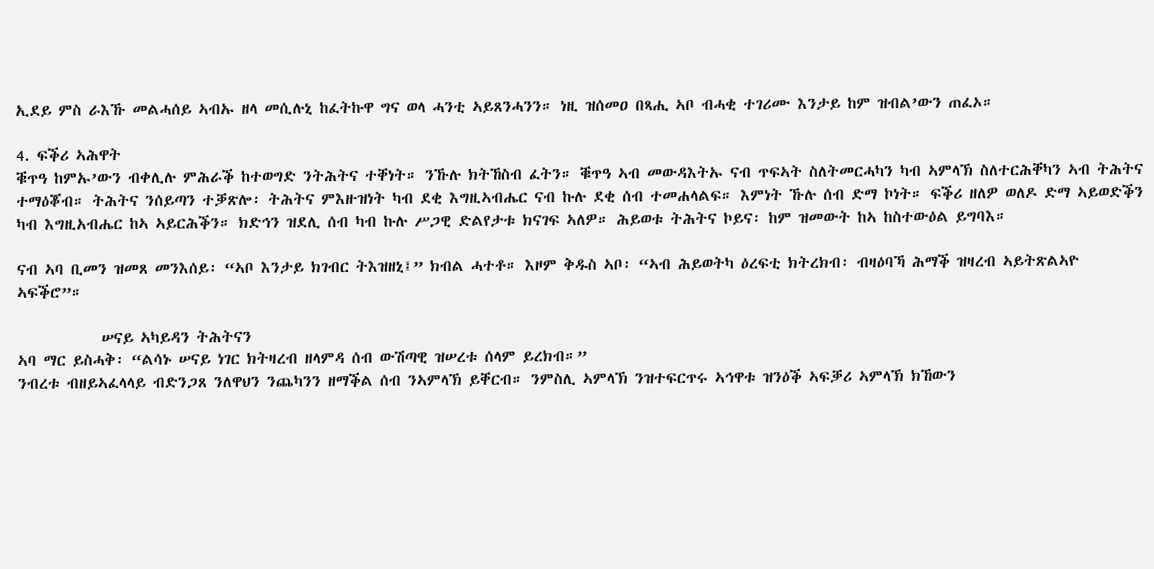ኢደይ ምስ ራእኹ መልሓሰይ ኣብኡ ዘላ መሲሉኒ ከፈትኩዋ ግና ወላ ሓንቲ ኣይጸንሓንን። ነዚ ዝሰመዐ በጻሒ ኣቦ ብሓቂ ተገሪሙ እንታይ ከም ዝብል’ውን ጠፈኦ።

4. ፍቕሪ ኣሕዋት
ቑጥዓ ከምኡ’ውን ብቀሊሉ ምሕራቕ ከተወግድ ንትሕትና ተቐነት። ንኹሉ ክትኸስብ ፈትን። ቑጥዓ ኣብ መውዳእትኡ ናብ ጥፍኣት ስለትመርሓካን ካብ ኣምላኽ ስለተርሕቐካን ኣብ ትሕትና ተማዕቖብ። ትሕትና ንሰይጣን ተቓጽሎ፡ ትሕትና ምእዙዝነት ካብ ደቂ እግዚኣብሔር ናብ ኩሉ ደቂ ሰብ ተመሐላልፍ። እምነት ኹሉ ሰብ ድማ ኮነት። ፍቕሪ ዘለዎ ወለዶ ድማ ኣይወድቕን ካብ እግዚአብሔር ከኣ ኣይርሕቕን። ክድኅን ዝደሊ ሰብ ካብ ኩሉ ሥጋዊ ድልየታቱ ክናገፍ ኣለዎ። ሕይወቱ ትሕትና ኮይና፡ ከም ዝመውት ከኣ ከስተውዕል ይግባእ።

ናብ ኣባ ቢመን ዝመጸ መንእሰይ፡ “ኣቦ እንታይ ክገብር ትእዝዘኒ፤” ክብል ሓተቶ። እዞም ቅዱስ ኣቦ፡ “ኣብ ሕይወትካ ዕረፍቲ ክትረክብ፡ ብዛዕባኻ ሕማቕ ዝዛረብ ኣይትጽልኣዮ ኣፍቕሮ”።

            ሠናይ ኣካይዳን ትሕትናን
ኣባ ማር ይስሓቅ፡ “ልሳኑ ሠናይ ነገር ክትዛረብ ዘላምዳ ሰብ ውሽጣዊ ዝሠረቱ ሰላም ይረክብ።”
ንብረቱ ብዘይኣፈላላይ ብድንጋጸ ንለዋህን ንጨካንን ዘማቕል ሰብ ንኣምላኽ ይቐርብ። ንምስሊ ኣምላኽ ንዝተፍርጥሩ ኣኅዋቱ ዝንዕቕ ኣፍቓሪ ኣምላኽ ክኸውን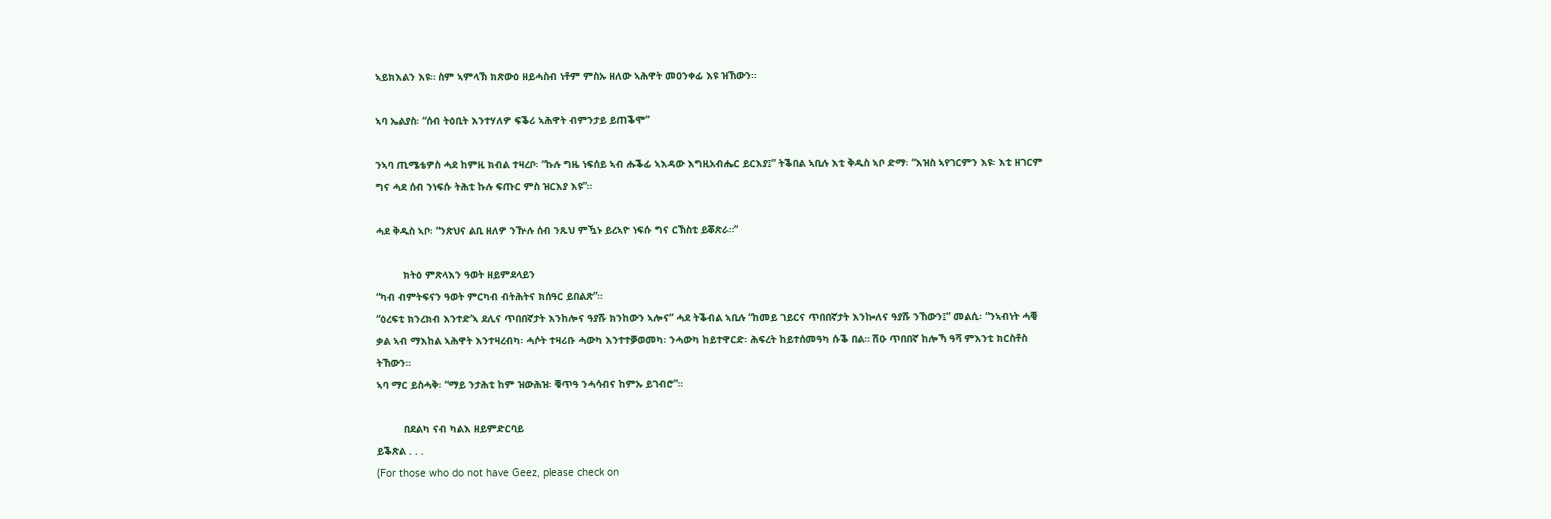ኣይክእልን እዩ። ስም ኣምላኽ ክጽውዕ ዘይሓስብ ነቶም ምስኡ ዘለው ኣሕዋት መዐንቀፊ እዩ ዝኸውን።

ኣባ ኤልያስ፡ “ሰብ ትዕቢት እንተሃለዎ ፍቕሪ ኣሕዋት ብምንታይ ይጠቕሞ”

ንኣባ ጢሜቴዎስ ሓደ ከምዚ ክብል ተዛረቦ፡ “ኩሉ ግዜ ነፍሰይ ኣብ ሑቕፊ ኣእዳው እግዚአብሔር ይርእያ፤” ትቕበል ኣቢሉ እቲ ቅዱስ ኣቦ ድማ፡ “እዝስ ኣየገርምን እዩ፡ እቲ ዘገርም ግና ሓደ ሰብ ንነፍሱ ትሕቲ ኩሉ ፍጡር ምስ ዝርእያ እዩ”።

ሓደ ቅዱስ ኣቦ፡ “ንጽህና ልቢ ዘለዎ ንዅሉ ሰብ ንጹህ ምዃኑ ይረኣዮ ነፍሱ ግና ርኽስቲ ይቖጽራ።”

         ክትዕ ምጽላእን ዓወት ዘይምደላይን
“ካብ ብምትፍናን ዓወት ምርካብ ብትሕትና ክሰዓር ይበልጽ”።
“ዕረፍቲ ክንረክብ እንተድ’ኣ ደሊና ጥበበኛታት እንከሎና ዓያሹ ክንከውን ኣሎና” ሓደ ትቕብል ኣቢሉ “ከመይ ገይርና ጥበበኛታት እንኰለና ዓያሹ ንኸውን፤” መልሲ፡ “ንኣብነት ሓቒ ቃል ኣብ ማእከል ኣሕዋት እንተዛረብካ፡ ሓሶት ተዛሪቡ ሓውካ እንተተቓወመካ፡ ንሓውካ ከይተዋርድ፡ ሕፍረት ከይተሰመዓካ ሱቕ በል። ሽዑ ጥበበኛ ከሎኻ ዓሻ ምእንቲ ክርስቶስ ትኸውን።
ኣባ ማር ይስሓቅ፡ “ማይ ንታሕቲ ከም ዝውሕዝ፡ ቑጥዓ ንሓሳብና ከምኡ ይገብሮ”።

         በደልካ ናብ ካልእ ዘይምድርባይ
ይቕጽል . . .
(For those who do not have Geez, please check on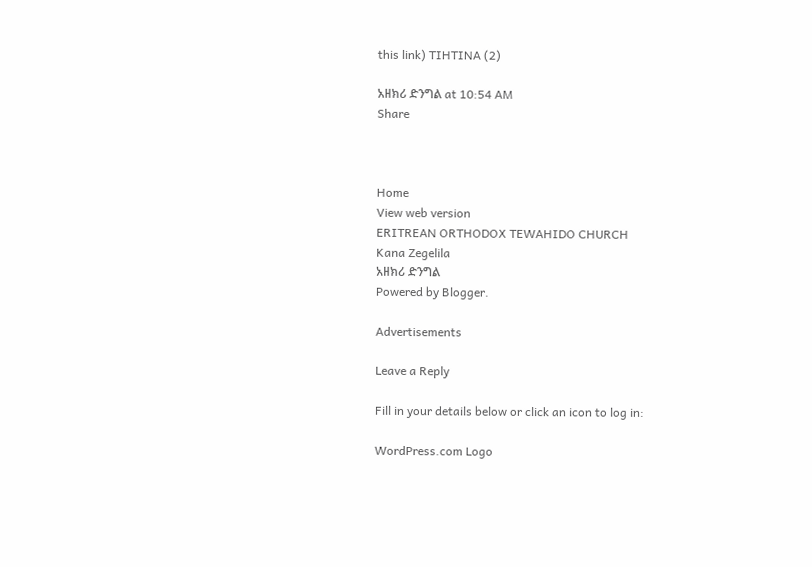this link) TIHTINA (2)

አዘክሪ ድንግል at 10:54 AM
Share



Home
View web version
ERITREAN ORTHODOX TEWAHIDO CHURCH
Kana Zegelila
አዘክሪ ድንግል
Powered by Blogger.

Advertisements

Leave a Reply

Fill in your details below or click an icon to log in:

WordPress.com Logo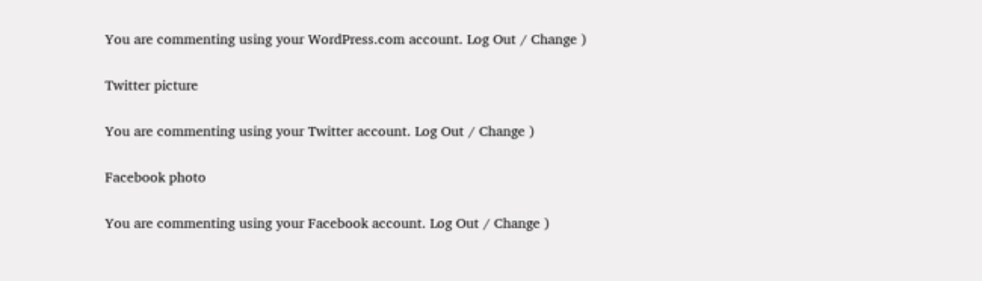You are commenting using your WordPress.com account. Log Out / Change )

Twitter picture

You are commenting using your Twitter account. Log Out / Change )

Facebook photo

You are commenting using your Facebook account. Log Out / Change )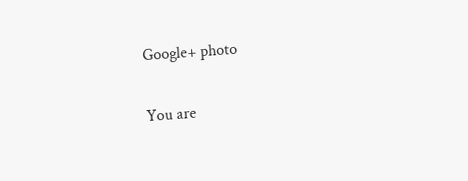Google+ photo

You are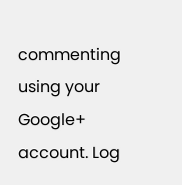commenting using your Google+ account. Log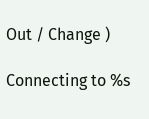Out / Change )

Connecting to %s